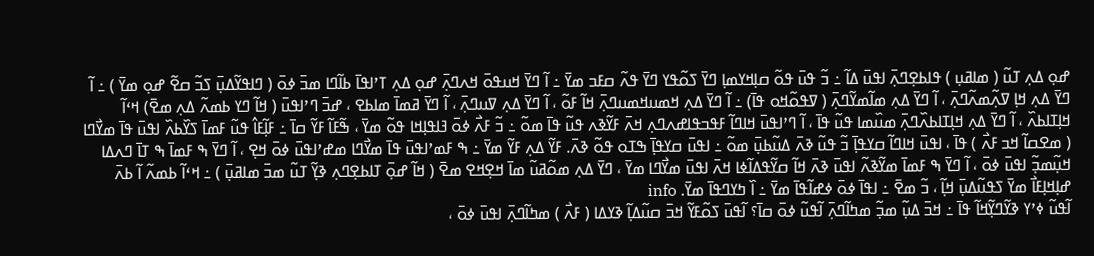ߝߋ߲ ߡߍ߲ ߠߎ߬ ( ߘߊߥߎ߲ ) ߟߊߕߐ߲ߣߍ߲߫ ߊߟߎ߫ ߡߊ߬ ߸ ߏ߬ ߟߎ߫ ߟߋ߬ ߛߊ߲ߞߌߘߊ߲ ߣߌ߫ ߖߋ߬ߟߌ ߣߌ߫ ߟߍ߬ ߛߓߏ ߘߌ߫ ߸ ߊ߬ ߣߌ߫ ߞߎߟߋ߫ ߞߍߣߍ߲߫ ߝߋ߲ ߡߍ߲ ߠߴߊߟߊ߫ ߕߊ߬ߣߊ ߘߏ߫ ߦߋ߫ ( ߣߊߟߌ߬ߡߎ߲߫ ߖߏ߬ ߛߐ߬ ߝߋ߲ ߘߌ߫ ) ߸ ߊ߬ ߣߌ߫ ߡߍ߲ ߞߊ߲ ߜߍ߲߬ߘߍ߬ߣߍ߲߫ ، ߊ߬ ߣߌ߫ ߡߍ߲ ߘߊ߬ߘߌ߬ߣߍ߲߫ ( ߜߟߋ߬ߞߋ ߟߊ߫) ߸ ߊ߬ ߣߌ߫ ߡߍ߲ ߞߘߎߞߘߎߣߍ߲߫ ߞߊ߬ ߓߋ߬ ، ߊ߬ ߣߌ߫ ߡߍ߲ ߜߎߣߍ߲߫ ، ߊ߬ ߣߌ߫ ߥߘߊ߫ ߘߊߕߐ ، ߝߏ߫ ߣߴߊߟߎ߫ ( ߞߊ߬ ߣߌ ߕߘߍ߬ ߡߍ߲ ߘߐ߫) ߞߵߊ߬ ߞߊ߲ߠߊߕߍ߰ ، ߊ߬ ߣߌ߫ ߡߍ߲ ߞߊ߲ߠߊߕߍ߰ߣߍ߲߫ ߘߎ߰ߘߊ ߟߎ߬ ߟߊ߫ ، ߊ߬ ߣߴߊߟߎ߫ ߞߊߣߊ߬ ߓߟߏߟߊߝߍߣߍ߲ ߞߍ߫ ߓߌ߬ߢߍ ߟߎ߬ ߟߊ߫ ߘߋ߬ ߸ ߏ߬ ߓߍ߯ ߦߋ߫ ߔߊߟߊ߲ߞߊ ߟߋ߬ ߘߌ߫ ، ߒ߬ߓߊ߬ ߓߌ߬ ߛߊ߫ ߸ ߓߊ߲߬ߓߊ߮ ߟߎ߬ ߓߘߊ߫ ߖߌ߰ߕߍ߰ ߊߟߎ߫ ߟߊ߫ ߘߌ߯ߣߊ ( ߘߐߛߊ߬ ߞߏ ߓߍ߯ ) ߟߊ߫ ، ߊߟߎ߫ ߞߊߣߊ߬ ߛߌߟߊ߲߫ ߏ߬ ߟߎ߬ ߢߍ߫ ߡߎ߬ߕߎ߲߫ ߘߋ߬ ߸ ߊߟߎ߫ ߛߌߟߊ߲߫ ߒߠߋ ߟߋ߬ ߢߍ߫. ߓߌ߬ ߡߍ߲ ߓߌ߬ ߘߌ߫ ߸ ߒ ߓߘߴߊߟߎ߫ ߟߊ߫ ߘߌ߯ߣߊ ߘߝߴߊߟߎ߫ ߦߋ߫ ߞߐ߲ ، ߊ߬ ߣߌ߫ ߒ ߓߘߊ߫ ߒ ߠߊ߫ ߣߍߡߊ ߞߎ߲߬ߘߏ߲߬ ߊߟߎ߫ ߦߋ߫ ، ߊ߬ ߣߌ߫ ߒ ߓߘߊ߫ ߘߌ߬ߢߍ߬ ߊߟߎ߫ ߢߍ߫ ߞߊ߬ ߛߌ߬ߟߡߊ߬ߦߊ ߞߍ߫ ߊߟߎ߫ ߘߌ߯ߣߊ ߘߌ߫ ، ߣߌ߫ ߡߍ߲ ߘߋ߬ߥߎ߬ ߘߊ߫ ߞߐ߲ߞߐ ߘߐ߫ ( ߞߊ߬ ߝߋ߲߫ ߠߊߕߐ߲ߣߍ߲ ߢߌ߲߬ ߠߎ߬ ߘߏ߫ ߘߊߥߎ߲߫ ) ߸ ߞߵߊ߬ ߕߘߍ߬ ߊ߬ ߕߍ߫ ߝߊ߲ߞߊ߲ߓߊ߯ ߘߌ߫ ߖߟߎ߬ߡߎ߲߫ ߞߊ߲߬ ، ߏ߬ ߘߐ߫ ߸ ߊߟߊ߫ ߦߋ߫ ߦߝߊ߬ߟߊ߫ ߘߌ߫ ߸ ߊ߰ ߤߌߣߟߊ߫ ߘߌ߫. info
ߊ߬ߟߎ߬ ߦߴߌ ߢߌ߬ߣߌ߲߬ߞߊ߬ ߟߊ߫ ߸ ߞߏ߫ ߡߎ߲߬ ߘߏ߲߬ ߘߤߊ߬ߣߍ߲߫ ߊ߬ߟߎ߬ ߦߋ߫ ߛߊ߫؟ ߊ߬ߟߎ߫ ߖߋ߬ߓߌ߬ ߞߏ߫ ߛߎ߬ߡߊ߲߬ ߢߌߡߊ ( ߓߍ߯ ) ߘߤߊ߬ߣߍ߲߫ ߊߟߎ߫ ߦߋ߫ ،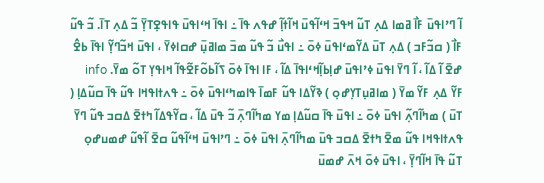ߊ߬ ߣߴߊߟߎ߫ ߓߊ߯ ߥߘߊ ߡߍ߲ ߠߎ߬ ߞߟߏ߫ ߞߵߊ߬ߟߎ߫ ߞߊ߬ߙߊ߲߬ ߝߟߍ ߟߊ߫ ߸ ߊߟߊ߫ ߞߵߊߟߎ߫ ߟߊߟߐ߲ߠߌ߲߫ ߏ߬ ߡߍ߲ ߠߊ߫. ߏ߬ ߟߎ߬ ߓߊ߯ ( ߛߏ߬ߓߏ ) ߡߍ߲ ߠߎ߫ ߡߌ߬ߘߵߊߟߎ߫ ߦߋ߫ ߸ ߊߟߎ߯ ߏ߬ ߟߎ߬ ߘߏ߫ ߘߊߥߎ߲߫ ߝߛߊߦߌ߫ ، ߊߟߎ߫ ߞߏ߬ߣߌ߲߬ ߊߟߊ߫ ߕߐ߮ ߝߐ߫ ߊ߬ ߡߊ߬ ، ߊ߬ ߣߌ߫ ߊߟߎ߫ ߦߴߊߟߎ߫ ߝߊ߲ߕߊ߲߬ߞߵߊߟߊ߫ ߡߊ߬ ، ߓߊ ߊߟߊ߫ ߦߋ߫ ߖߊ߬ߕߋ߬ߓߐ߬ߟߊ߬ ߞߊߟߌ߲ ߠߋ߬ ߘߌ߫. info
ߓߌ߬ ߡߍ߲ ߓߌ߬ ߘߌ߫ ( ߘߊߥߎ߲ߠߌ߲ߝߋ߲ ) ߢߌ߬ߡߊ ߟߎ߬ ߓߘߊ߫ ߟߊߘߤߵߊߟߎ߫ ߦߋ߫ ߸ ߟߍߙߊߟߞߊ ߟߎ߬ ߟߊ߫ ߛߎ߬ߡߊ߲ ( ߠߎ߫ ) ߘߤߊ߬ߣߍ߲߬ ߊߟߎ߫ ߦߋ߫ ߸ ߊߟߎ߫ ߟߊ߫ ߛߎ߬ߡߊ߲ ߘߌ ߘߤߊ߬ߣߍ߲߫ ߏ߬ ߟߎ߫ ߡߊ߬ ، ߛߌ߬ߟߡߊ߬ ߤߙߐ߫ ߡߛߏ ߟߎ߬ ߣߌ߫ ߟߍߙߊߟߞߊ ߟߎ߬ ߘߐ߫ ߤߙߐ߫ ߡߛߏ ߟߎ߫ ߘߤߊ߬ߣߍ߲߫ ߊߟߎ߫ ߦߋ߫ ߸ ߣߴߊߟߎ߫ ߞߵߊ߬ߟߎ߬ ߛߐ߫ ߊ߬ߟߎ߬ ߝߘߎߝߋ߲ ߠߎ߬ ߟߊ߫ ߞߊ߬ߣߌ߲߫ ، ߊߟߎ߫ ߦߋ߫ ߞߍ߫ ߝߘߎ߫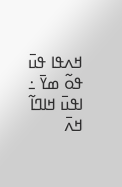ߞߍߟߊ ߟߎ߫ ߟߋ߬ ߘߌ߫ ߸ ߊߟߎ߫ ߞߊߣߊ߬ ߞߍ߫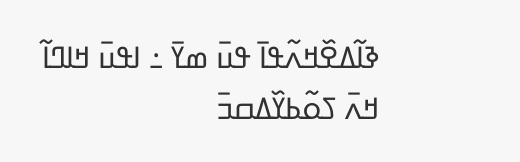ߢߊ߬ߡߐ߰ߞߍ߬ߟߊ߫ ߟߎ߫ ߘߌ߫ ߸ ߊߟߎ߫ ߞߊߣߊ߬ ߞߍ߫ ߖߋ߬ߕߌ߰ߡߛߏ߫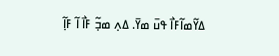ߡߌ߬ߘߊ߬ߓߊ߯ ߟߎ߫ ߘߌ߫. ߡߍ߲ ߘߏ߲߬ ߓߊ߯ ߊ߬ ߓߊ߲߬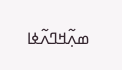ߘߍ߲߬ߞߣߍ߬ߦߊ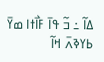ߡߊ߬ ߸ ߏ߬ ߟߊ߫ ߓߊ߯ߙߊ ߘߌ߫ ߕߌߢߍ߫ ߞߊ߬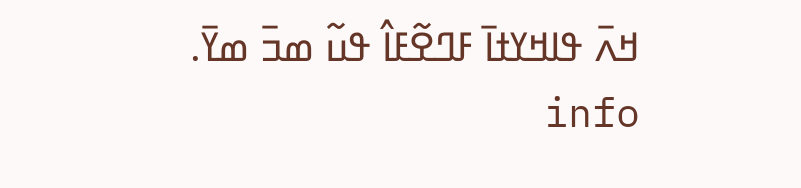ߞߍ߫ ߟߊߞߌߙߊ߫ ߓߣߐ߬ߓߊ߮ ߟߎ߬ ߘߏ߫ ߘߌ߫. info